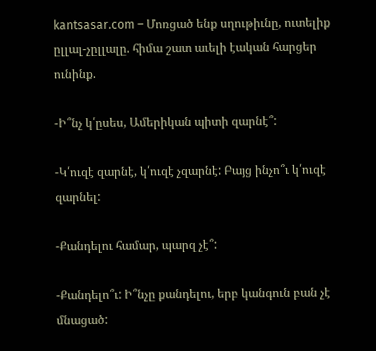kantsasar.com – Մոռցած ենք սղութիւնը, ուտելիք ըլլալ-չըլլալը. հիմա շատ աւելի էական հարցեր ունինք.

-Ի՞նչ կ՛ըսես, Ամերիկան պիտի զարնէ՞:

-Կ՛ուզէ զարնէ, կ՛ուզէ չզարնէ: Բայց ինչո՞ւ կ՛ուզէ զարնել:

-Քանդելու համար, պարզ չէ՞:

-Քանդելո՞ւ: Ի՞նչը քանդելու, երբ կանգուն բան չէ մնացած: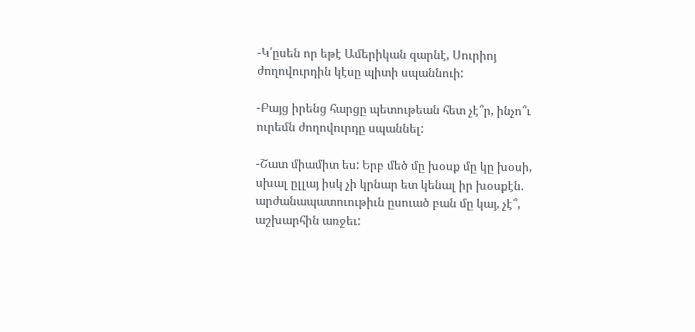-Կ՛ըսեն որ եթէ Ամերիկան զարնէ, Սուրիոյ ժողովուրդին կէսը պիտի սպաննուի:

-Բայց իրենց հարցը պետութեան հետ չէ՞ր, ինչո՞ւ ուրեմն ժողովուրդը սպաննել:

-Շատ միամիտ ես: Երբ մեծ մը խօսք մը կը խօսի, սխալ ըլլայ իսկ չի կրնար ետ կենալ իր խօսքէն. արժանապատուութիւն ըսուած բան մը կայ, չէ՞, աշխարհին առջեւ: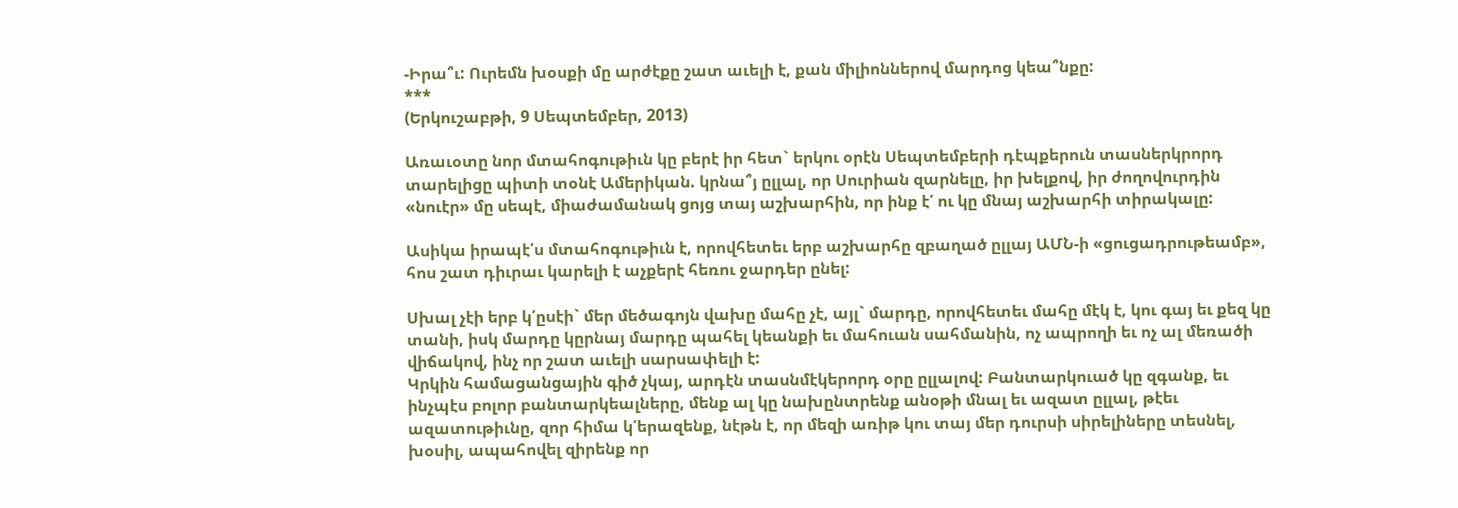-Իրա՞ւ: Ուրեմն խօսքի մը արժէքը շատ աւելի է, քան միլիոններով մարդոց կեա՞նքը:
***
(Երկուշաբթի, 9 Սեպտեմբեր, 2013)

Առաւօտը նոր մտահոգութիւն կը բերէ իր հետ` երկու օրէն Սեպտեմբերի դէպքերուն տասներկրորդ տարելիցը պիտի տօնէ Ամերիկան. կրնա՞յ ըլլալ, որ Սուրիան զարնելը, իր խելքով, իր ժողովուրդին «նուէր» մը սեպէ, միաժամանակ ցոյց տայ աշխարհին, որ ինք է՛ ու կը մնայ աշխարհի տիրակալը:

Ասիկա իրապէ՛ս մտահոգութիւն է, որովհետեւ երբ աշխարհը զբաղած ըլլայ ԱՄՆ-ի «ցուցադրութեամբ», հոս շատ դիւրաւ կարելի է աչքերէ հեռու ջարդեր ընել:

Սխալ չէի երբ կ՛ըսէի` մեր մեծագոյն վախը մահը չէ, այլ` մարդը, որովհետեւ մահը մէկ է, կու գայ եւ քեզ կը տանի, իսկ մարդը կըրնայ մարդը պահել կեանքի եւ մահուան սահմանին, ոչ ապրողի եւ ոչ ալ մեռածի վիճակով, ինչ որ շատ աւելի սարսափելի է:
Կրկին համացանցային գիծ չկայ, արդէն տասնմէկերորդ օրը ըլլալով: Բանտարկուած կը զգանք, եւ ինչպէս բոլոր բանտարկեալները, մենք ալ կը նախընտրենք անօթի մնալ եւ ազատ ըլլալ, թէեւ ազատութիւնը, զոր հիմա կ՛երազենք, նէթն է, որ մեզի առիթ կու տայ մեր դուրսի սիրելիները տեսնել, խօսիլ, ապահովել զիրենք որ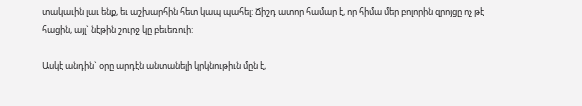տակաւին լաւ ենք, եւ աշխարհին հետ կապ պահել: Ճիշդ ատոր համար է, որ հիմա մեր բոլորին զրոյցը ոչ թէ հացին, այլ` նէթին շուրջ կը բեւեռուի:

Ասկէ անդին` օրը արդէն անտանելի կրկնութիւն մըն է,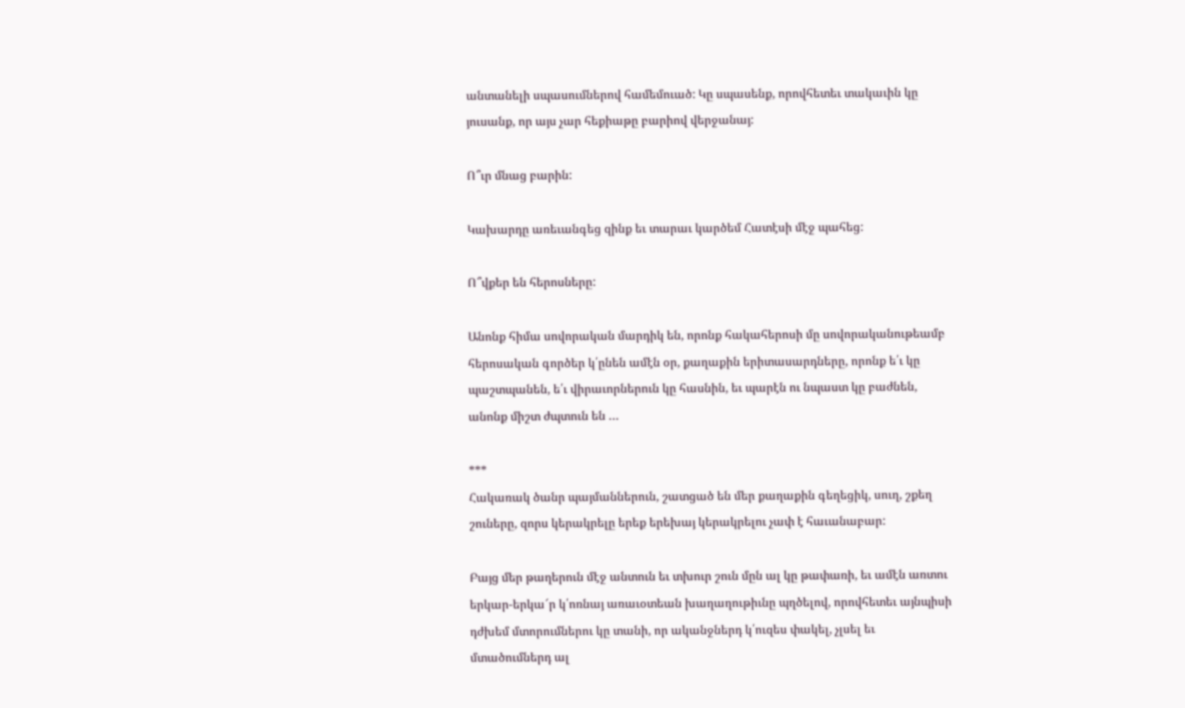անտանելի սպասումներով համեմուած: Կը սպասենք, որովհետեւ տակաւին կը յուսանք, որ այս չար հեքիաթը բարիով վերջանայ:

Ո՞ւր մնաց բարին:

Կախարդը առեւանգեց զինք եւ տարաւ կարծեմ Հատէսի մէջ պահեց:

Ո՞վքեր են հերոսները:

Անոնք հիմա սովորական մարդիկ են, որոնք հակահերոսի մը սովորականութեամբ հերոսական գործեր կ՛ընեն ամէն օր, քաղաքին երիտասարդները, որոնք ե՛ւ կը պաշտպանեն, ե՛ւ վիրաւորներուն կը հասնին, եւ պարէն ու նպաստ կը բաժնեն, անոնք միշտ ժպտուն են …

***
Հակառակ ծանր պայմաններուն, շատցած են մեր քաղաքին գեղեցիկ, սուղ, շքեղ շուները, զորս կերակրելը երեք երեխայ կերակրելու չափ է հաւանաբար:

Բայց մեր թաղերուն մէջ անտուն եւ տխուր շուն մըն ալ կը թափառի, եւ ամէն առտու երկար-երկա՜ր կ՛ոռնայ առաւօտեան խաղաղութիւնը պղծելով, որովհետեւ այնպիսի դժխեմ մտորումներու կը տանի, որ ականջներդ կ՛ուզես փակել, չլսել եւ մտածումներդ ալ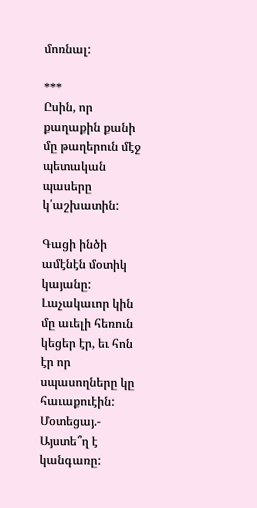մոռնալ:

***
Ըսին, որ քաղաքին քանի մը թաղերուն մէջ պետական պասերը կ՛աշխատին:

Գացի ինծի ամէնէն մօտիկ կայանը: Լաչակաւոր կին մը աւելի հեռուն կեցեր էր, եւ հոն էր որ սպասողները կը հաւաքուէին: Մօտեցայ.- Այստե՞ղ է կանգառը: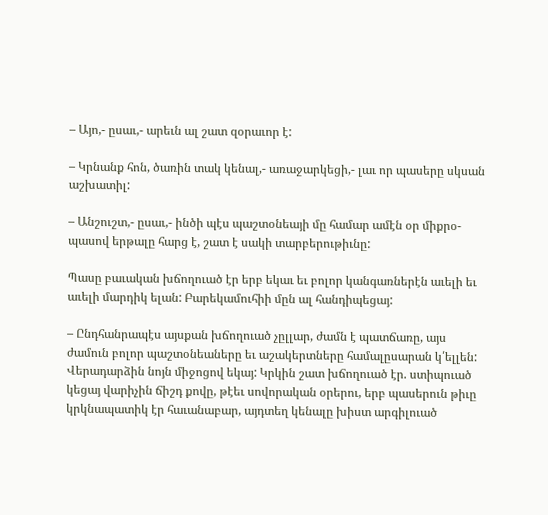– Այո,- ըսաւ,- արեւն ալ շատ զօրաւոր է:

– Կրնանք հոն, ծառին տակ կենալ,- առաջարկեցի,- լաւ որ պասերը սկսան աշխատիլ:

– Անշուշտ,- ըսաւ,- ինծի պէս պաշտօնեայի մը համար ամէն օր միքրօ-պասով երթալը հարց է, շատ է սակի տարբերութիւնը:

Պասը բաւական խճողուած էր երբ եկաւ եւ բոլոր կանգառներէն աւելի եւ աւելի մարդիկ ելան: Բարեկամուհիի մըն ալ հանդիպեցայ:

– Ընդհանրապէս այսքան խճողուած չըլլար, ժամն է պատճառը, այս ժամուն բոլոր պաշտօնեաները եւ աշակերտները համալըսարան կ՛ելլեն:
Վերադարձին նոյն միջոցով եկայ: Կրկին շատ խճողուած էր. ստիպուած կեցայ վարիչին ճիշդ քովը, թէեւ սովորական օրերու, երբ պասերուն թիւը կրկնապատիկ էր հաւանաբար, այդտեղ կենալը խիստ արգիլուած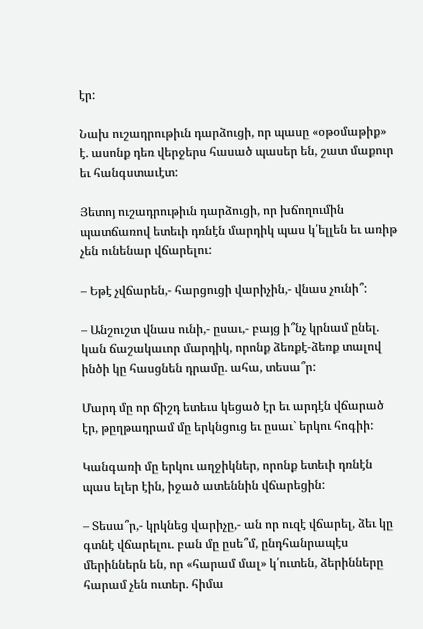էր:

Նախ ուշադրութիւն դարձուցի, որ պասը «օթօմաթիք» է. ասոնք դեռ վերջերս հասած պասեր են, շատ մաքուր եւ հանգստաւէտ:

Յետոյ ուշադրութիւն դարձուցի, որ խճողումին պատճառով ետեւի դռնէն մարդիկ պաս կ՛ելլեն եւ առիթ չեն ունենար վճարելու:

– Եթէ չվճարեն,- հարցուցի վարիչին,- վնաս չունի՞:

– Անշուշտ վնաս ունի,- ըսաւ,- բայց ի՞նչ կրնամ ընել. կան ճաշակաւոր մարդիկ, որոնք ձեռքէ-ձեռք տալով ինծի կը հասցնեն դրամը. ահա, տեսա՞ր:

Մարդ մը որ ճիշդ ետեւս կեցած էր եւ արդէն վճարած էր, թըղթադրամ մը երկնցուց եւ ըսաւ` երկու հոգիի:

Կանգառի մը երկու աղջիկներ, որոնք ետեւի դռնէն պաս ելեր էին, իջած ատեննին վճարեցին:

– Տեսա՞ր,- կրկնեց վարիչը,- ան որ ուզէ վճարել, ձեւ կը գտնէ վճարելու. բան մը ըսե՞մ, ընդհանրապէս մերիններն են, որ «հարամ մալ» կ՛ուտեն, ձերինները հարամ չեն ուտեր. հիմա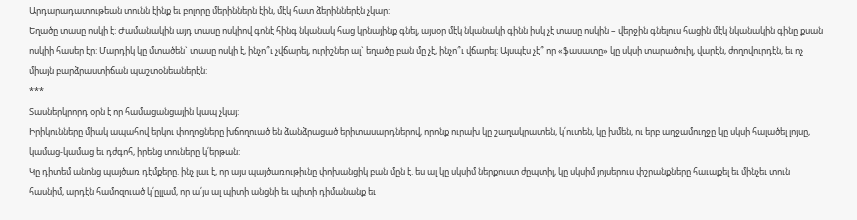Արդարադատութեան տունն էինք եւ բոլորը մերիններն էին, մէկ հատ ձերիններէն չկար:
Եղածը տասը ոսկի է: Ժամանակին այդ տասը ոսկիով գոնէ հինգ նկանակ հաց կրնայինք գնել, այսօր մէկ նկանակի գինն իսկ չէ տասը ոսկին – վերջին գնելուս հացին մէկ նկանակին գինը քսան ոսկիի հասեր էր: Մարդիկ կը մտածեն` տասը ոսկի է, ինչո՞ւ չվճարել, ուրիշներ ալ` եղածը բան մը չէ, ինչո՞ւ վճարել: Այսպէս չէ՞ որ «ֆասատը» կը սկսի տարածուիլ, վարէն, ժողովուրդէն, եւ ոչ միայն բարձրաստիճան պաշտօնեաներէն:
***
Տասներկրորդ օրն է որ համացանցային կապ չկայ:
Իրիկունները միակ ապահով երկու փողոցները խճողուած են ձանձրացած երիտասարդներով, որոնք ուրախ կը շաղակրատեն, կ՛ուտեն, կը խմեն, ու երբ աղջամուղջը կը սկսի հալածել լոյսը, կամաց-կամաց եւ դժգոհ, իրենց տուները կ՛երթան:
Կը դիտեմ անոնց պայծառ դէմքերը. ինչ լաւ է, որ այս պայծառութիւնը փոխանցիկ բան մըն է. ես ալ կը սկսիմ ներքուստ ժըպտիլ, կը սկսիմ յոյսերուս փշրանքները հաւաքել եւ մինչեւ տուն հասնիմ, արդէն համոզուած կ՛ըլլամ, որ ա՛յս ալ պիտի անցնի եւ պիտի դիմանանք եւ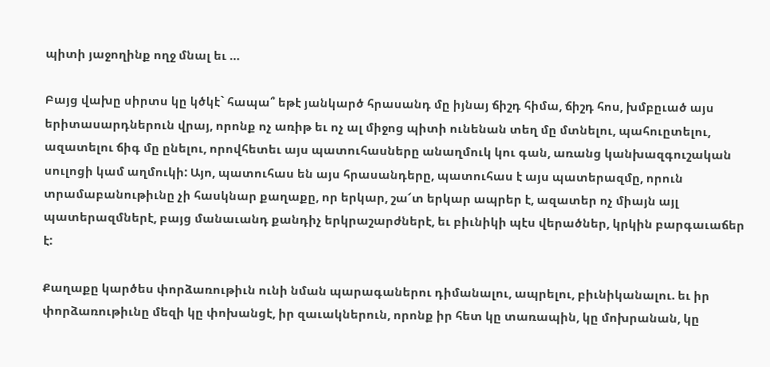պիտի յաջողինք ողջ մնալ եւ …

Բայց վախը սիրտս կը կծկէ` հապա՞ եթէ յանկարծ հրասանդ մը իյնայ ճիշդ հիմա, ճիշդ հոս, խմբըւած այս երիտասարդներուն վրայ, որոնք ոչ առիթ եւ ոչ ալ միջոց պիտի ունենան տեղ մը մտնելու, պահուըտելու, ազատելու ճիգ մը ընելու, որովհետեւ այս պատուհասները անաղմուկ կու գան, առանց կանխազգուշական սուլոցի կամ աղմուկի: Այո, պատուհաս են այս հրասանդերը, պատուհաս է այս պատերազմը, որուն տրամաբանութիւնը չի հասկնար քաղաքը, որ երկար, շա՜տ երկար ապրեր է, ազատեր ոչ միայն այլ պատերազմներէ, բայց մանաւանդ քանդիչ երկրաշարժներէ, եւ բիւնիկի պէս վերածներ, կրկին բարգաւաճեր է:

Քաղաքը կարծես փորձառութիւն ունի նման պարագաներու դիմանալու, ապրելու, բիւնիկանալու. եւ իր փորձառութիւնը մեզի կը փոխանցէ, իր զաւակներուն, որոնք իր հետ կը տառապին, կը մոխրանան, կը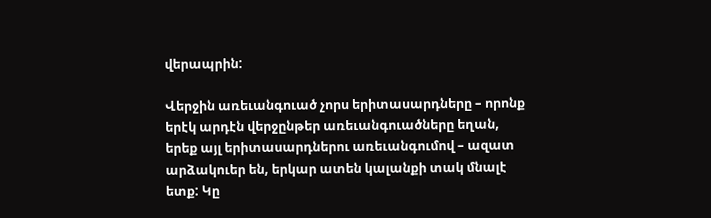վերապրին:

Վերջին առեւանգուած չորս երիտասարդները – որոնք երէկ արդէն վերջընթեր առեւանգուածները եղան, երեք այլ երիտասարդներու առեւանգումով – ազատ արձակուեր են, երկար ատեն կալանքի տակ մնալէ ետք: Կը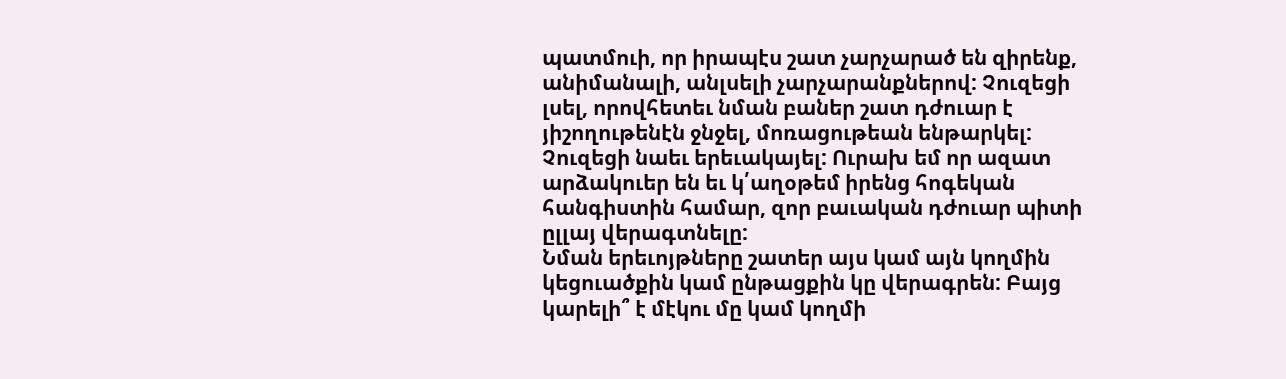պատմուի, որ իրապէս շատ չարչարած են զիրենք, անիմանալի, անլսելի չարչարանքներով: Չուզեցի լսել, որովհետեւ նման բաներ շատ դժուար է յիշողութենէն ջնջել, մոռացութեան ենթարկել: Չուզեցի նաեւ երեւակայել: Ուրախ եմ որ ազատ արձակուեր են եւ կ՛աղօթեմ իրենց հոգեկան հանգիստին համար, զոր բաւական դժուար պիտի ըլլայ վերագտնելը:
Նման երեւոյթները շատեր այս կամ այն կողմին կեցուածքին կամ ընթացքին կը վերագրեն: Բայց կարելի՞ է մէկու մը կամ կողմի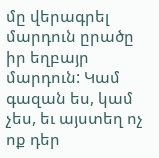մը վերագրել մարդուն ըրածը իր եղբայր մարդուն: Կամ գազան ես, կամ չես, եւ այստեղ ոչ ոք դեր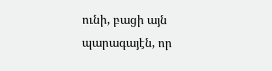ունի, բացի այն պարագայէն, որ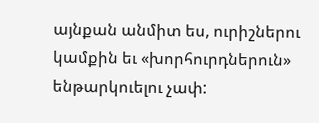այնքան անմիտ ես, ուրիշներու կամքին եւ «խորհուրդներուն» ենթարկուելու չափ: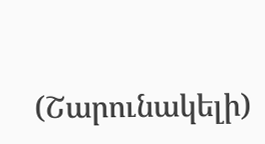(Շարունակելի)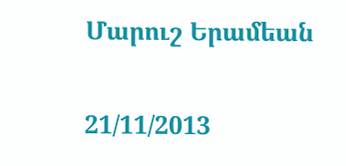Մարուշ Երամեան

21/11/2013